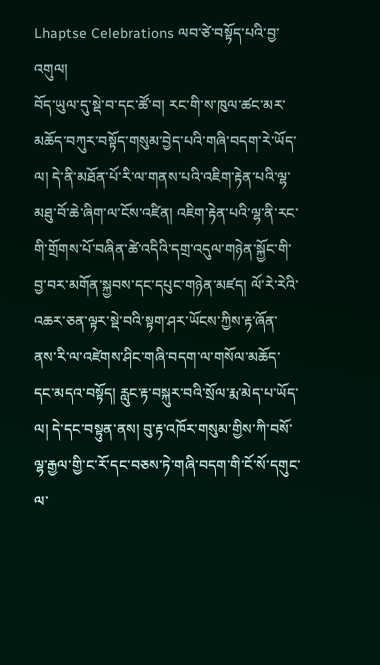Lhaptse Celebrations ལབ་ཙེ་བསྟོད་པའི་བྱ་འགུལ།
བོད་ཡུལ་དུ་སྡེ་བ་དང་ཚོ་བ། རང་གི་ས་ཁུལ་ཚང་མར་མཆོད་བཀུར་བསྟོད་གསུམ་བྱེད་པའི་གཞི་བདག་རེ་ཡོད་ལ། དེ་ནི་མཐོན་པོ་རི་ལ་གནས་པའི་འཇིག་རྟེན་པའི་ལྷ་མཐུ་བོ་ཆེ་ཞིག་ལ་ངོས་འཛིན། འཇིག་རྟེན་པའི་ལྷ་ནི་རང་གི་གྲོགས་པོ་བཞིན་ཚེ་འདིའི་དགྲ་འདུལ་གཉེན་སྐྱོང་གི་བྱ་བར་མགོན་སྐྱབས་དང་དཔུང་གཉེན་མཛད། ལོ་རེ་རེའི་འཆར་ཅན་ལྟར་སྡེ་བའི་སྟག་ཤར་ཡོངས་ཀྱིས་རྟ་ཞོན་ནས་རི་ལ་འཛེགས་ཤིང་གཞི་བདག་ལ་གསོལ་མཆོད་དང་མདའ་བསྟོད། རླུང་རྟ་བསྐུར་བའི་སྲོལ་རྨ་མེད་པ་ཡོད་ལ། དེ་དང་བསྟུན་ནས། བུ་རྟ་འཁོར་གསུམ་གྱིས་ཀི་བསོ་ལྷ་རྒྱལ་གྱི་ང་རོ་དང་བཅས་ཏེ་གཞི་བདག་གི་ངོ་སོ་དགུང་ལ་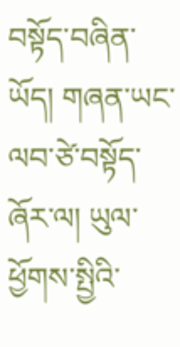བསྟོད་བཞིན་ཡོད། གཞན་ཡང་ལབ་ཙེ་བསྟོད་ཞོར་ལ། ཡུལ་ཕྱོགས་སྤྱིའི་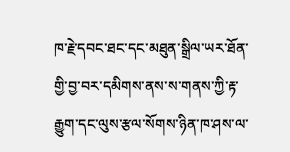ཁ་རྗེ་དབང་ཐང་དང་མཐུན་སྒྲིལ་ཡར་ཐོན་གྱི་བྱ་བར་དམིགས་ནས་ས་གནས་ཀྱི་རྟ་རྒྱུག་དང་ལུས་རྩལ་སོགས་ཉིན་ཁ་ཤས་ལ་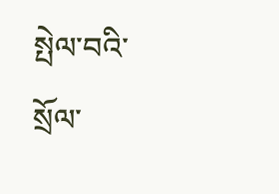སྤེལ་བའི་སྲོལ་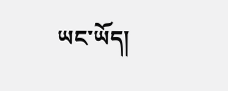ཡང་ཡོད།